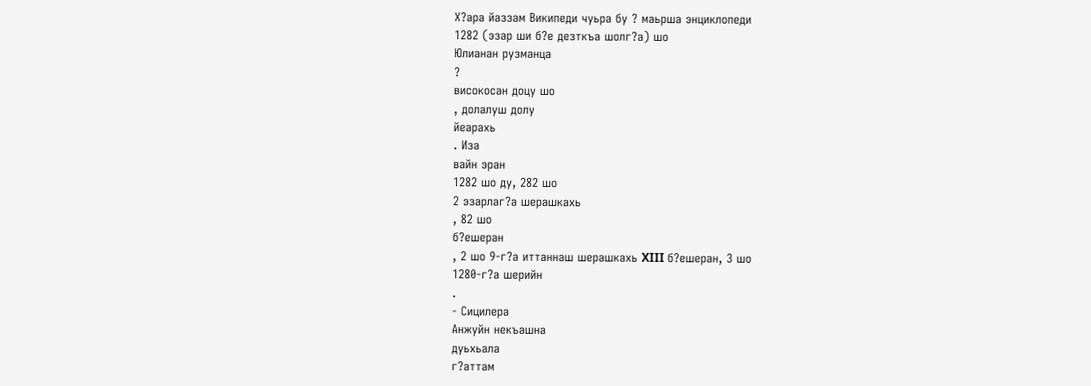Х?ара йаззам Википеди чуьра бу ? маьрша энциклопеди
1282 (эзар ши б?е дезткъа шолг?а) шо
Юлианан рузманца
?
високосан доцу шо
, долалуш долу
йеарахь
. Иза
вайн эран
1282 шо ду, 282 шо
2 эзарлаг?а шерашкахь
, 82 шо
б?ешеран
, 2 шо 9-г?а иттаннаш шерашкахь XIII б?ешеран, 3 шо
1280-г?а шерийн
.
- Сицилера
Анжуйн некъашна
дуьхьала
г?аттам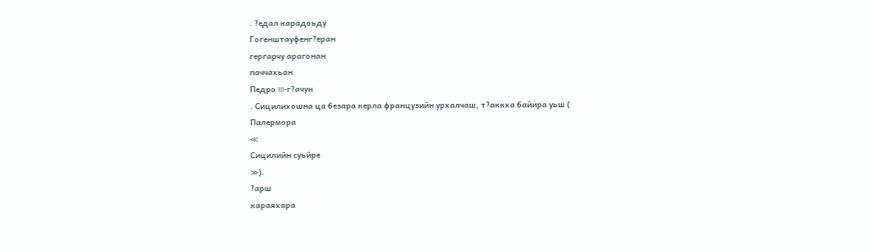. ?едал карадоьду
Гогенштауфенг?еран
гергарчу арагонан
паччахьан
Педро III-г?ачун
. Сицилихошна ца безара керла французийн урхалчаш, т?аккха байира уьш (
Палермора
≪
Сицилийн суьйре
≫).
?арш
караяхара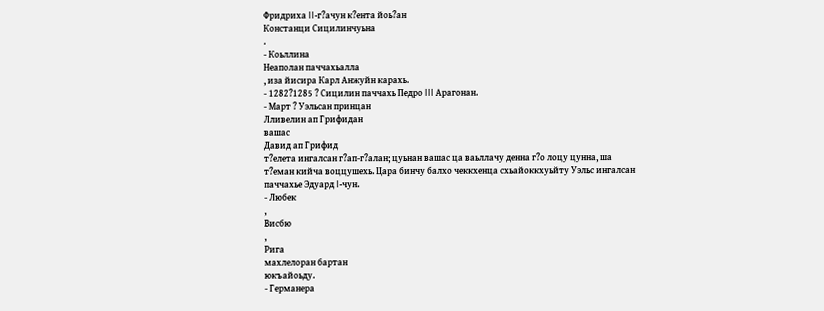Фридриха II-г?ачун к?ента йоь?ан
Констанци Сицилинчуьна
.
- Коьллина
Неаполан паччахьалла
, иза йисира Карл Анжуйн карахь.
- 1282?1285 ? Сицилин паччахь Педро III Арагонан.
- Март ? Уэльсан принцан
Лливелин ап Грифидан
вашас
Давид ап Грифид
т?елета ингалсан г?ап-г?алан; цуьнан вашас ца ваьллачу денна г?о лоцу цунна, ша т?еман кийча воццушехь. Цара бинчу балхо чеккхенца схьайоккхуьйту Уэльс ингалсан паччахье Эдуард I-чун.
- Любек
,
Висбю
,
Рига
махлелоран бартан
юкъайоьду.
- Германера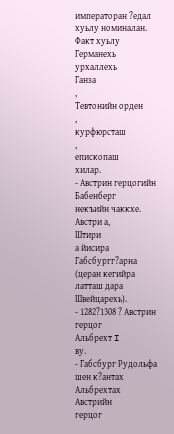императоран ?едал хуьлу номиналан. Факт хуьлу Германехь урхаллехь
Ганза
,
Тевтонийн орден
,
курфюрсташ
,
епископаш
хилар.
- Австрин герцогийн
Бабенберг
некъийн чаккхе. Австри а,
Штири
а йисира
Габсбургг?арна
(церан кегийра латташ дара Швейцарехь).
- 1282?1308 ? Австрин герцог
Альбрехт I
ву.
- Габсбург Рудольфа
шен к?антах
Альбрехтах
Австрийн
герцог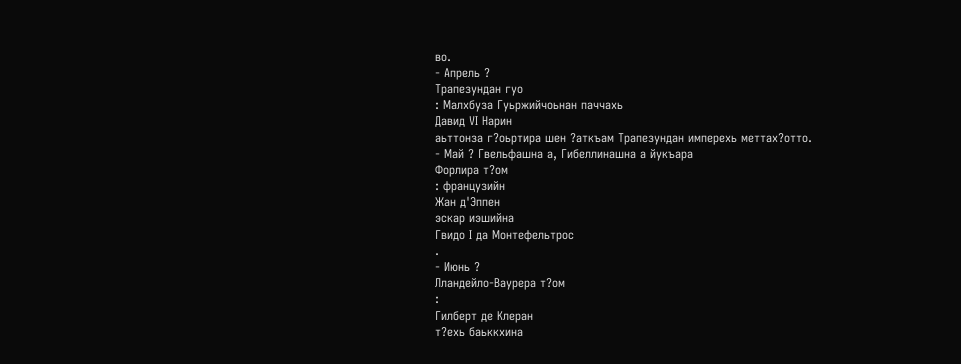во.
- Апрель ?
Трапезундан гуо
: Малхбуза Гуьржийчоьнан паччахь
Давид VI Нарин
аьттонза г?оьртира шен ?аткъам Трапезундан имперехь меттах?отто.
- Май ? Гвельфашна а, Гибеллинашна а йукъара
Форлира т?ом
: французийн
Жан д'Эппен
эскар иэшийна
Гвидо I да Монтефельтрос
.
- Июнь ?
Лландейло-Ваурера т?ом
:
Гилберт де Клеран
т?ехь баьккхина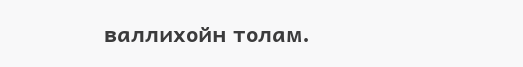валлихойн толам.